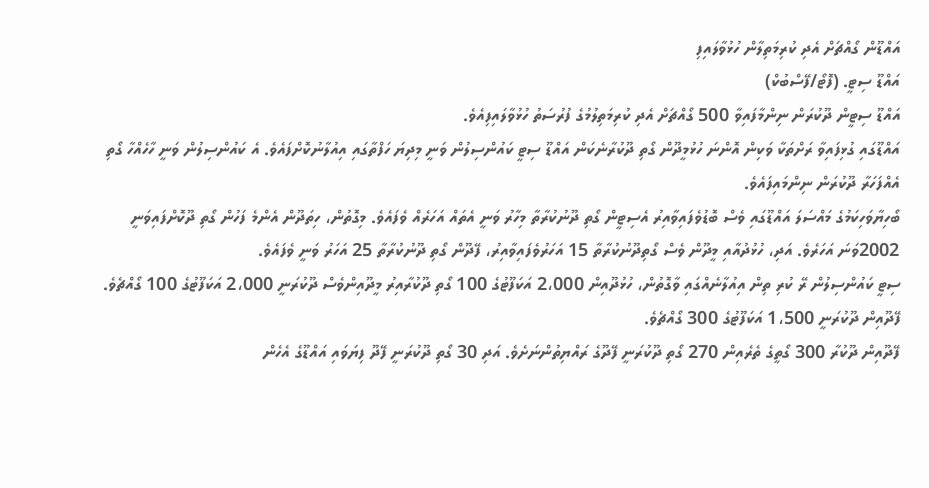އައްޑޫން ގޯއްޗަށް އެދި ކުރިމަތިލާން ހުޅުވާލައިފި
އައްޑޫ ސިޓީ. (ފޮޓޯ/ފޭސްބުކް)
އައްޑޫ ސިޓީން ދޫކުރަން ނިންމާފައިވާ 500 ގޯއްޗަށް އެދި ކުރިމަތިލުމުގެ ފުރުސަތު ހުޅުވާލައިފިއެވެ.
އައްޑޫގައި ގުޅިފައިވާ ރަށްތަކާ ވަކިން އޮންނަ ހުޅުމީދޫން ގޯތި ދޫކުރާނެކަން އައްޑޫ ސިޓީ ކައުންސިލުން ވަނީ މިދިޔަ ހަފްތާގައި އިއުލާނުކޮށްފައެވެ. އެ ކައުންސިލުން ވަނީ ހާހެއްހާ ގޯތި އެއްފަހަރާ ދޫކުރަން ނިންމައިފައެވެ.
ބޯހިޔާވަހިކަމުގެ މައްސަލަ އައްޑޫގައި ވެސް ބޮޑުވެފައިވާއިރު އެސިޓީން ގޯތި ދޫނުކުރާތާ މިހާރު ވަނީ އެތައް އަހަރެއް ވެފައެވެ. މިގޮތުން، ހިތަދޫން އެންމެ ފަހުން ގޯތި ދޫކޮށްފައިވަނީ 2002ވަނަ އަހަރެވެ. އަދި، ހުޅުދުއާއި މީދޫން ވެސް ގޯތިދޫނުކުރާތާ 15 އަހަރުވެފައިވާއިރު، ފޭދޫން ގޯތި ދޫނުކުރާތާ 25 އަހަރު ވަނީ ވެފައެވެ.
ސިޓީ ކައުންސިލުން ރޭ ކުރި ތިން އިއުލާނެއްގައި ވާގޮތުން، ހުޅުދޫއިން 2،000 އަކަފޫޓުގެ 100 ގޯތި ދޫކުރާއިރު މީދޫއިންވެސް ދޫކުރަނީ 2،000 އަކަފޫޓުގެ 100 ގޯއްޗެވެ. ފޭދޫއިން ދޫކުރަނީ 1،500 އަކަފޫޓުގެ 300 ގޯއްޗެވެ.
ފޭދޫއިން ދޫކުރާ 300 ގޯތީގެ ތެރެއިން 270 ގޯތި ދޫކުރަނީ ފޭދޫގެ ރައްޔިތުންނަށެވެ. އަދި 30 ގޯތި ދޫކުރަނީ ފޭދޫ ފިޔަވައި އައްޑޫގެ އެހެން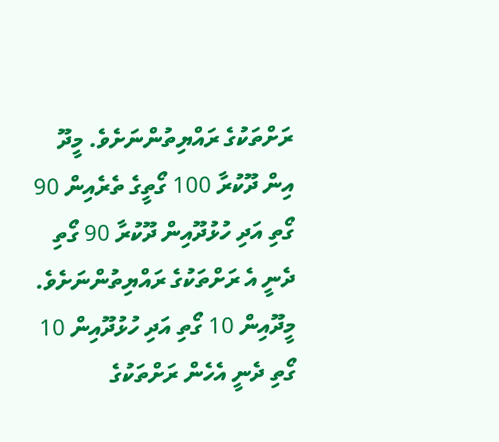ރަށްތަކުގެ ރައްޔިތުންނަށެވެ. މީދޫ އިން ދޫކުރާ 100 ގޯތީގެ ތެރެއިން 90 ގޯތި އަދި ހުޅުދޫއިން ދޫކުރާ 90 ގޯތި ދެނީ އެ ރަށްތަކުގެ ރައްޔިތުންނަށެވެ. މީދޫއިން 10 ގޯތި އަދި ހުޅުދޫއިން 10 ގޯތި ދެނީ އެހެން ރަށްތަކުގެ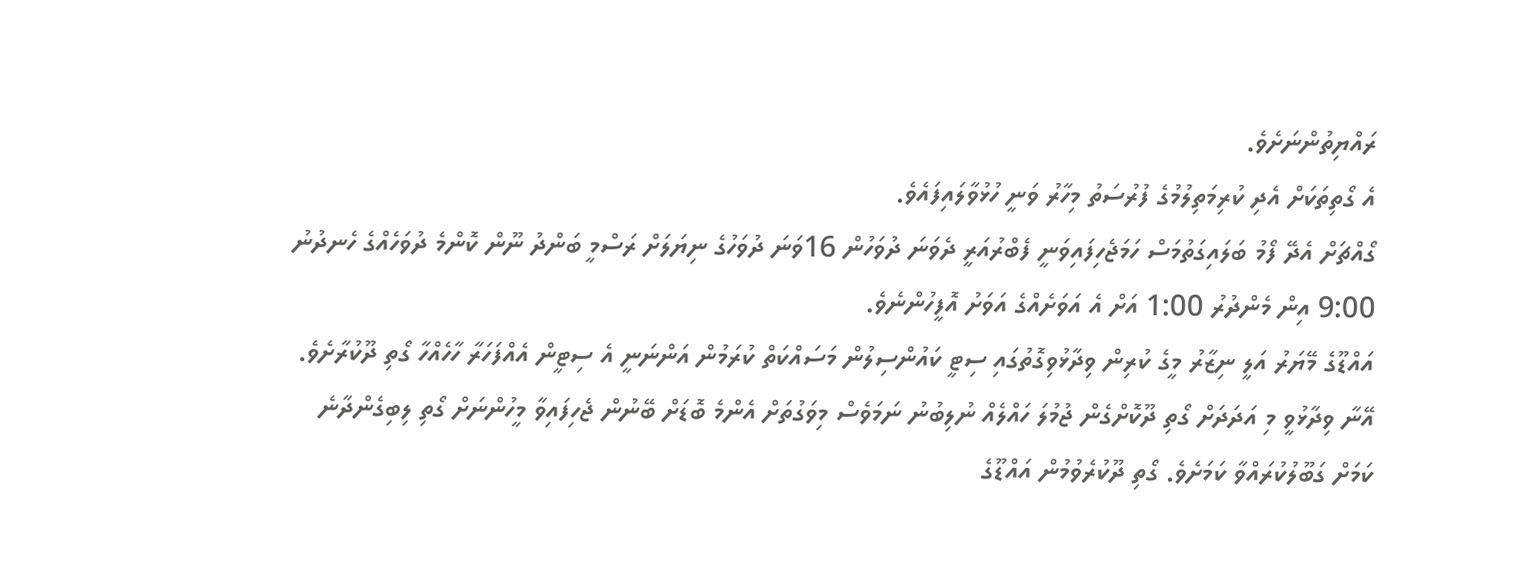ރައްޔިތުންނަށެވެ.
އެ ގޯތިތަކަށް އެދި ކުރިމަތިލުމުގެ ފުރުސަތު މިހާރު ވަނީ ހުޅުވާލައިފައެވެ.
ގޯއްޗަށް އެދޭ ފޯމު ބަލައިގަތުމަސް ހަމަޖެހިފައިވަނީ ފެބްރުއަރީ ދެވަނަ ދުވަހުން 16ވަނަ ދުވަހުގެ ނިޔަލަށް ރަސްމީ ބަންދު ނޫން ކޮންމެ ދުވަހެއްގެ ހެނދުނު 9:00 އިން މެންދުރު 1:00 އަށް އެ އަވަށެއްގެ އަވަށު އޮފީހުންނެވެ.
އައްޑޫގެ މޭޔަރު އަލީ ނިޒާރު މީގެ ކުރިން ވިދާޅުވިގޮތުގައި ސިޓީ ކައުންސިލުން މަސައްކަތް ކުރަމުން އަންނަނީ އެ ސިޓީން އެއްފަހަރާ ހާހެއްހާ ގޯތި ދޫކުރާށެވެ.
އޭނާ ވިދާޅުވީ މި އަދަދަށް ގޯތި ދޫކޮށްގެން ޖުމުލަ ހައްލެއް ނުލިބުނު ނަމަވެސް މިވަގުތަށް އެންމެ ބޮޑަށް ބޭނުން ޖެހިފައިވާ މީހުންނަށް ގޯތި ލިބިގެންދާނެ ކަމަށް ގަބޫލުކުރައްވާ ކަމަށެވެ. ގޯތި ދޫކުރެވުމުން އައްޑޫގެ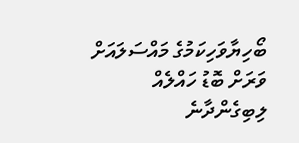ބޯހިޔާވަހިކަމުގެ މައްސަލައަށް ވަރަށް ބޮޑު ހައްލެއް ލިބިގެންދާނެ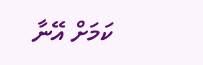ކަމަށް އޭނާ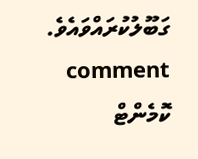ގަބޫލުކުރައްވައެވެ.
comment ކޮމެންޓް